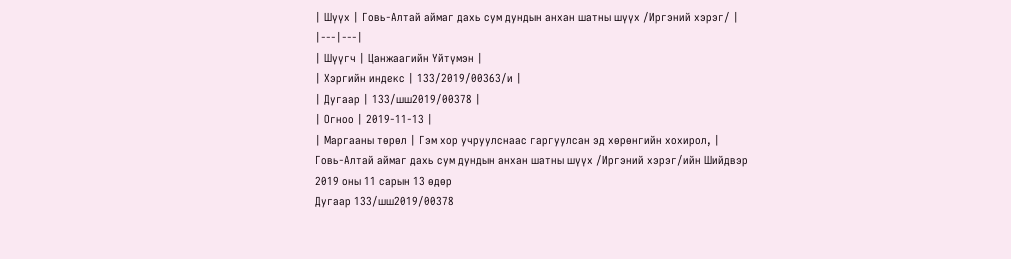| Шүүх | Говь-Алтай аймаг дахь сум дундын анхан шатны шүүх /Иргэний хэрэг/ |
|---|---|
| Шүүгч | Цанжаагийн Үйтүмэн |
| Хэргийн индекс | 133/2019/00363/и |
| Дугаар | 133/шш2019/00378 |
| Огноо | 2019-11-13 |
| Маргааны төрөл | Гэм хор учруулснаас гаргуулсан эд хөрөнгийн хохирол, |
Говь-Алтай аймаг дахь сум дундын анхан шатны шүүх /Иргэний хэрэг/ийн Шийдвэр
2019 оны 11 сарын 13 өдөр
Дугаар 133/шш2019/00378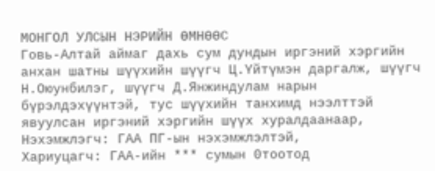МОНГОЛ УЛСЫН НЭРИЙН ӨМНӨӨС
Говь-Алтай аймаг дахь сум дундын иргэний хэргийн анхан шатны шүүхийн шүүгч Ц.Үйтүмэн даргалж, шүүгч Н.Оюунбилэг, шүүгч Д.Янжиндулам нарын бүрэлдэхүүнтэй, тус шүүхийн танхимд нээлттэй явуулсан иргэний хэргийн шүүх хуралдаанаар,
Нэхэмжлэгч: ГАА ПГ-ын нэхэмжлэлтэй,
Хариуцагч: ГАА-ийн *** сумын 0тоотод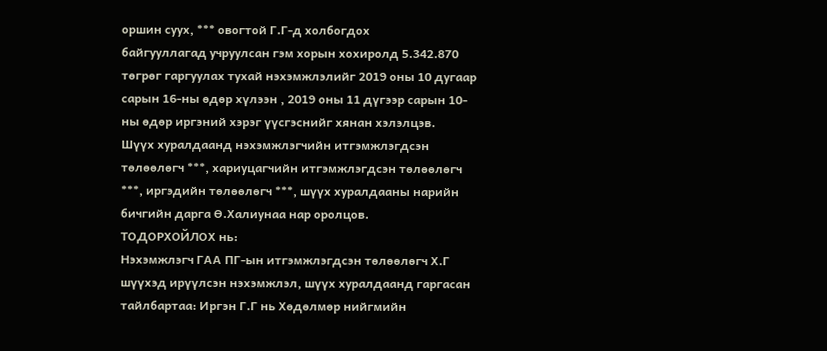оршин суух, *** овогтой Г.Г-д холбогдох
байгууллагад учруулсан гэм хорын хохиролд 5.342.870 төгрөг гаргуулах тухай нэхэмжлэлийг 2019 оны 10 дугаар сарын 16-ны өдөр хүлээн , 2019 оны 11 дүгээр сарын 10-ны өдөр иргэний хэрэг үүсгэснийг хянан хэлэлцэв.
Шүүх хуралдаанд нэхэмжлэгчийн итгэмжлэгдсэн төлөөлөгч ***, хариуцагчийн итгэмжлэгдсэн төлөөлөгч ***, иргэдийн төлөөлөгч ***, шүүх хуралдааны нарийн бичгийн дарга Ө.Халиунаа нар оролцов.
ТОДОРХОЙЛОХ нь:
Нэхэмжлэгч ГАА ПГ-ын итгэмжлэгдсэн төлөөлөгч Х.Г шүүхэд ирүүлсэн нэхэмжлэл, шүүх хуралдаанд гаргасан тайлбартаа: Иргэн Г.Г нь Хөдөлмөр нийгмийн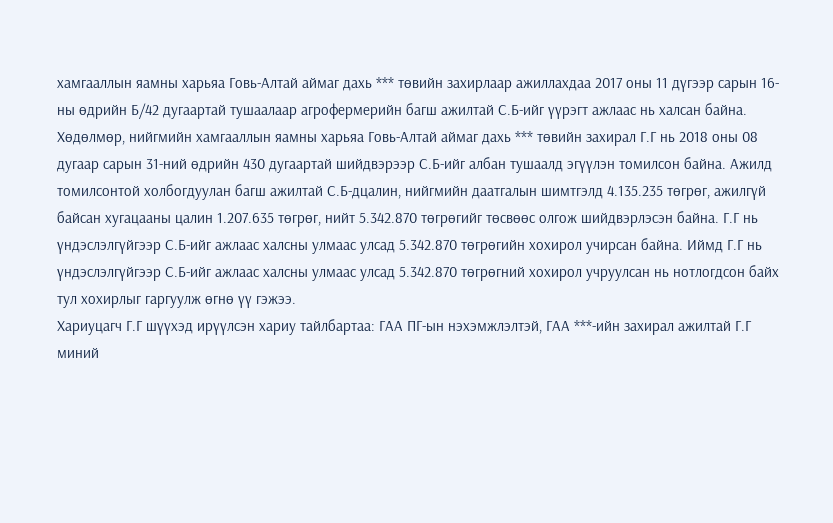хамгааллын яамны харьяа Говь-Алтай аймаг дахь *** төвийн захирлаар ажиллахдаа 2017 оны 11 дүгээр сарын 16-ны өдрийн Б/42 дугаартай тушаалаар агрофермерийн багш ажилтай С.Б-ийг үүрэгт ажлаас нь халсан байна. Хөдөлмөр, нийгмийн хамгааллын яамны харьяа Говь-Алтай аймаг дахь *** төвийн захирал Г.Г нь 2018 оны 08 дугаар сарын 31-ний өдрийн 430 дугаартай шийдвэрээр С.Б-ийг албан тушаалд эгүүлэн томилсон байна. Ажилд томилсонтой холбогдуулан багш ажилтай С.Б-дцалин, нийгмийн даатгалын шимтгэлд 4.135.235 төгрөг, ажилгүй байсан хугацааны цалин 1.207.635 төгрөг, нийт 5.342.870 төгрөгийг төсвөөс олгож шийдвэрлэсэн байна. Г.Г нь үндэслэлгүйгээр С.Б-ийг ажлаас халсны улмаас улсад 5.342.870 төгрөгийн хохирол учирсан байна. Иймд Г.Г нь үндэслэлгүйгээр С.Б-ийг ажлаас халсны улмаас улсад 5.342.870 төгрөгний хохирол учруулсан нь нотлогдсон байх тул хохирлыг гаргуулж өгнө үү гэжээ.
Хариуцагч Г.Г шүүхэд ирүүлсэн хариу тайлбартаа: ГАА ПГ-ын нэхэмжлэлтэй, ГАА ***-ийн захирал ажилтай Г.Г миний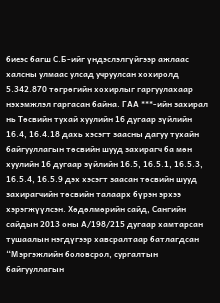биеэс багш С.Б-ийг үндэслэлгүйгээр ажлаас халсны улмаас улсад учруулсан хохиролд 5.342.870 төгрөгийн хохирлыг гаргуулахаар нэхэмжлэл гаргасан байна. ГАА ***-ийн захирал нь Төсвийн тухай хуулийн 16 дугаар зүйлийн 16.4, 16.4.18 дахь хэсэгт заасны дагуу тухайн байгууллагын төсвийн шууд захирагч ба мөн хуулийн 16 дугаар зүйлийн 16.5, 16.5.1, 16.5.3, 16.5.4, 16.5.9 дэх хэсэгт заасан төсвийн шууд захирагчийн төсвийн талаарх бүрэн эрхээ хэрэгжүүлсэн. Хөдөлмөрийн сайд, Сангийн сайдын 2013 оны А/198/215 дугаар хамтарсан тушаалын нэгдүгээр хавсралтаар батлагдсан “Мэргэжлийн боловсрол, сургалтын байгууллагын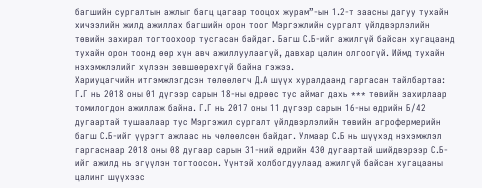багшийн сургалтын ажлыг багц цагаар тооцох журам”-ын 1.2-т заасны дагуу тухайн хичээлийн жилд ажиллах багшийн орон тоог Мэргэжлийн сургалт үйлдвэрлэлийн төвийн захирал тогтоохоор тусгасан байдаг. Багш С.Б-ийг ажилгүй байсан хугацаанд тухайн орон тоонд өөр хүн авч ажиллуулаагүй, давхар цалин олгоогүй. Иймд тухайн нэхэмжлэлийг хүлээн зөвшөөрөхгүй байна гэжээ.
Хариуцагчийн итгэмжлэгдсэн төлөөлөгч Д.А шүүх хуралдаанд гаргасан тайлбартаа: Г.Г нь 2018 оны 01 дүгээр сарын 18-ны өдрөөс тус аймаг дахь *** төвийн захирлаар томилогдон ажиллаж байна. Г.Г нь 2017 оны 11 дүгээр сарын 16-ны өдрийн Б/42 дугаартай тушаалаар тус Мэргэжил сургалт үйлдвэрлэлийн төвийн агрофермерийн багш С.Б-ийг үүрэгт ажлаас нь чөлөөлсөн байдаг. Улмаар С.Б нь шүүхэд нэхэмжлэл гаргаснаар 2018 оны 08 дугаар сарын 31-ний өдрийн 430 дугаартай шийдвэрээр С.Б-ийг ажилд нь эгүүлэн тогтоосон. Үүнтэй холбогдуулаад ажилгүй байсан хугацааны цалинг шүүхээс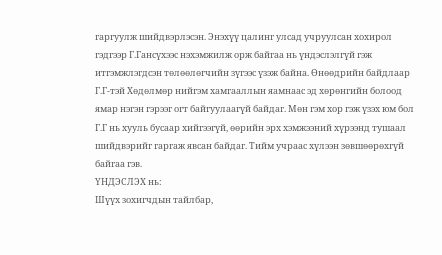гаргуулж шийдвэрлэсэн. Энэхүү цалинг улсад учруулсан хохирол гэдгээр Г.Гансүхээс нэхэмжилж орж байгаа нь үндэслэлгүй гэж итгэмжлэгдсэн төлөөлөгчийн зүгээс үзэж байна. Өнөөдрийн байдлаар Г.Г-тэй Хөдөлмөр нийгэм хамгааллын яамнаас эд хөрөнгийн болоод ямар нэгэн гэрээг огт байгуулаагүй байдаг. Мөн гэм хор гэж үзэх юм бол Г.Г нь хууль бусаар хийгээгүй, өөрийн эрх хэмжээний хүрээнд тушаал шийдвэрийг гаргаж явсан байдаг. Тийм учраас хүлээн зөвшөөрөхгүй байгаа гэв.
ҮНДЭСЛЭХ нь:
Шүүх зохигчдын тайлбар,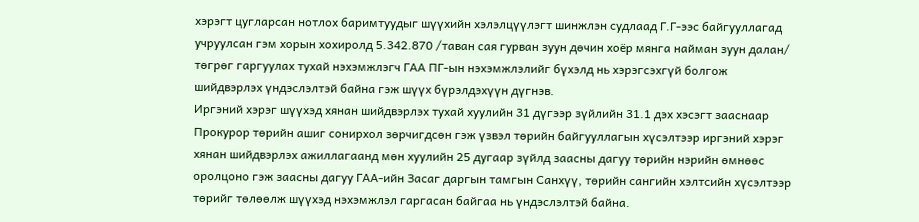хэрэгт цугларсан нотлох баримтуудыг шүүхийн хэлэлцүүлэгт шинжлэн судлаад Г.Г-ээс байгууллагад учруулсан гэм хорын хохиролд 5.342.870 /таван сая гурван зуун дөчин хоёр мянга найман зуун далан/ төгрөг гаргуулах тухай нэхэмжлэгч ГАА ПГ-ын нэхэмжлэлийг бүхэлд нь хэрэгсэхгүй болгож шийдвэрлэх үндэслэлтэй байна гэж шүүх бүрэлдэхүүн дүгнэв.
Иргэний хэрэг шүүхэд хянан шийдвэрлэх тухай хуулийн 31 дүгээр зүйлийн 31.1 дэх хэсэгт зааснаар Прокурор төрийн ашиг сонирхол зөрчигдсөн гэж үзвэл төрийн байгууллагын хүсэлтээр иргэний хэрэг хянан шийдвэрлэх ажиллагаанд мөн хуулийн 25 дугаар зүйлд заасны дагуу төрийн нэрийн өмнөөс оролцоно гэж заасны дагуу ГАА-ийн Засаг даргын тамгын Санхүү, төрийн сангийн хэлтсийн хүсэлтээр төрийг төлөөлж шүүхэд нэхэмжлэл гаргасан байгаа нь үндэслэлтэй байна.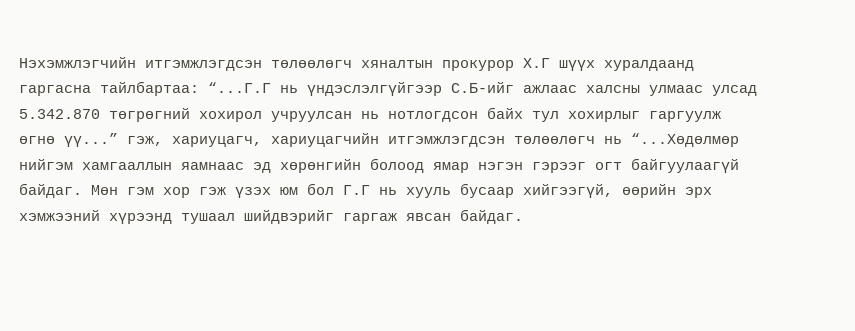Нэхэмжлэгчийн итгэмжлэгдсэн төлөөлөгч хяналтын прокурор Х.Г шүүх хуралдаанд гаргасна тайлбартаа: “...Г.Г нь үндэслэлгүйгээр С.Б-ийг ажлаас халсны улмаас улсад 5.342.870 төгрөгний хохирол учруулсан нь нотлогдсон байх тул хохирлыг гаргуулж өгнө үү...” гэж, хариуцагч, хариуцагчийн итгэмжлэгдсэн төлөөлөгч нь “...Хөдөлмөр нийгэм хамгааллын яамнаас эд хөрөнгийн болоод ямар нэгэн гэрээг огт байгуулаагүй байдаг. Мөн гэм хор гэж үзэх юм бол Г.Г нь хууль бусаар хийгээгүй, өөрийн эрх хэмжээний хүрээнд тушаал шийдвэрийг гаргаж явсан байдаг.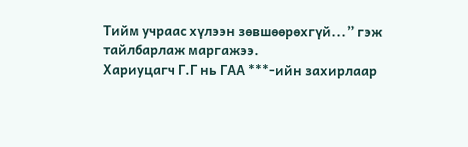Тийм учраас хүлээн зөвшөөрөхгүй...” гэж тайлбарлаж маргажээ.
Хариуцагч Г.Г нь ГАА ***-ийн захирлаар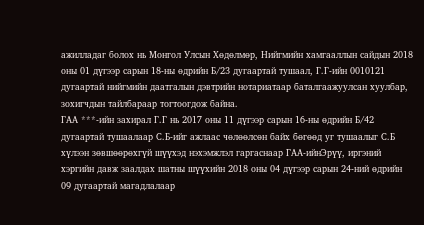ажилладаг болох нь Монгол Улсын Хөдөлмөр, Нийгмийн хамгааллын сайдын 2018 оны 01 дүгээр сарын 18-ны өдрийн Б/23 дугаартай тушаал, Г.Г-ийн 0010121 дугаартай нийгмийн даатгалын дэвтрийн нотариатаар баталгаажуулсан хуулбар, зохигчдын тайлбараар тогтоогдож байна.
ГАА ***-ийн захирал Г.Г нь 2017 оны 11 дүгээр сарын 16-ны өдрийн Б/42 дугаартай тушаалаар С.Б-ийг ажлаас чөлөөлсөн байх бөгөөд уг тушаалыг С.Б хүлээн зөвшөөрөхгүй шүүхэд нэхэмжлэл гаргаснаар ГАА-ийнЭрүү, иргэний хэргийн давж заалдах шатны шүүхийн 2018 оны 04 дүгээр сарын 24-ний өдрийн 09 дугаартай магадлалаар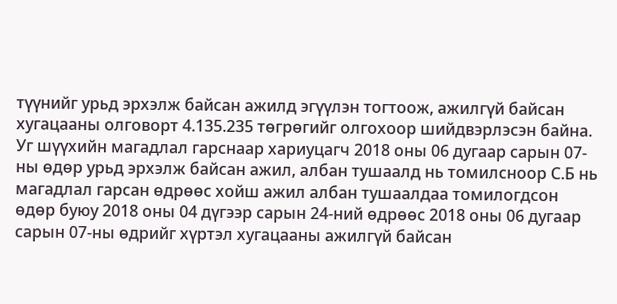түүнийг урьд эрхэлж байсан ажилд эгүүлэн тогтоож, ажилгүй байсан хугацааны олговорт 4.135.235 төгрөгийг олгохоор шийдвэрлэсэн байна. Уг шүүхийн магадлал гарснаар хариуцагч 2018 оны 06 дугаар сарын 07-ны өдөр урьд эрхэлж байсан ажил, албан тушаалд нь томилсноор С.Б нь магадлал гарсан өдрөөс хойш ажил албан тушаалдаа томилогдсон өдөр буюу 2018 оны 04 дүгээр сарын 24-ний өдрөөс 2018 оны 06 дугаар сарын 07-ны өдрийг хүртэл хугацааны ажилгүй байсан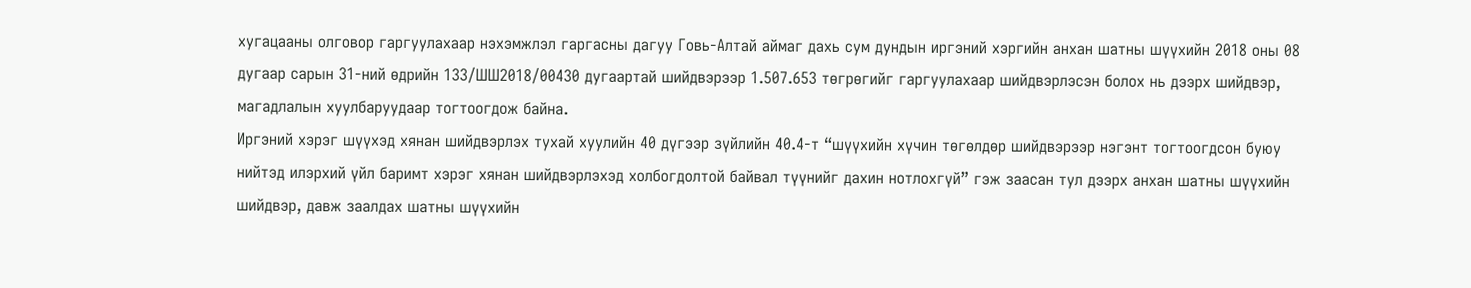хугацааны олговор гаргуулахаар нэхэмжлэл гаргасны дагуу Говь-Алтай аймаг дахь сум дундын иргэний хэргийн анхан шатны шүүхийн 2018 оны 08 дугаар сарын 31-ний өдрийн 133/ШШ2018/00430 дугаартай шийдвэрээр 1.507.653 төгрөгийг гаргуулахаар шийдвэрлэсэн болох нь дээрх шийдвэр, магадлалын хуулбаруудаар тогтоогдож байна.
Иргэний хэрэг шүүхэд хянан шийдвэрлэх тухай хуулийн 40 дүгээр зүйлийн 40.4-т “шүүхийн хүчин төгөлдөр шийдвэрээр нэгэнт тогтоогдсон буюу нийтэд илэрхий үйл баримт хэрэг хянан шийдвэрлэхэд холбогдолтой байвал түүнийг дахин нотлохгүй” гэж заасан тул дээрх анхан шатны шүүхийн шийдвэр, давж заалдах шатны шүүхийн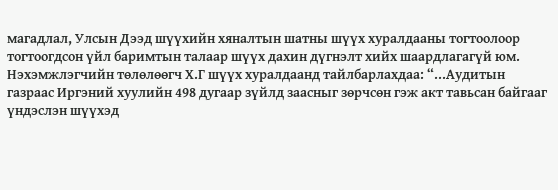магадлал, Улсын Дээд шүүхийн хяналтын шатны шүүх хуралдааны тогтоолоор тогтоогдсон үйл баримтын талаар шүүх дахин дүгнэлт хийх шаардлагагүй юм.
Нэхэмжлэгчийн төлөлөөгч Х.Г шүүх хуралдаанд тайлбарлахдаа: “...Аудитын газраас Иргэний хуулийн 498 дугаар зүйлд заасныг зөрчсөн гэж акт тавьсан байгааг үндэслэн шүүхэд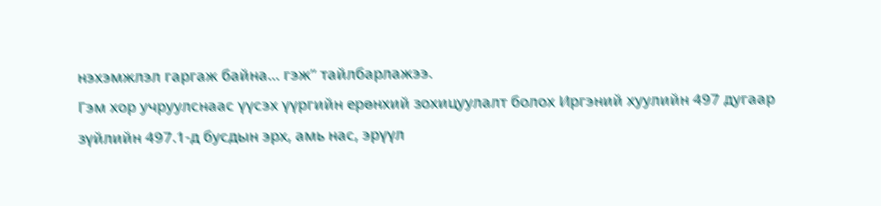нэхэмжлэл гаргаж байна... гэж” тайлбарлажээ.
Гэм хор учруулснаас үүсэх үүргийн ерөнхий зохицуулалт болох Иргэний хуулийн 497 дугаар зүйлийн 497.1-д бусдын эрх, амь нас, эрүүл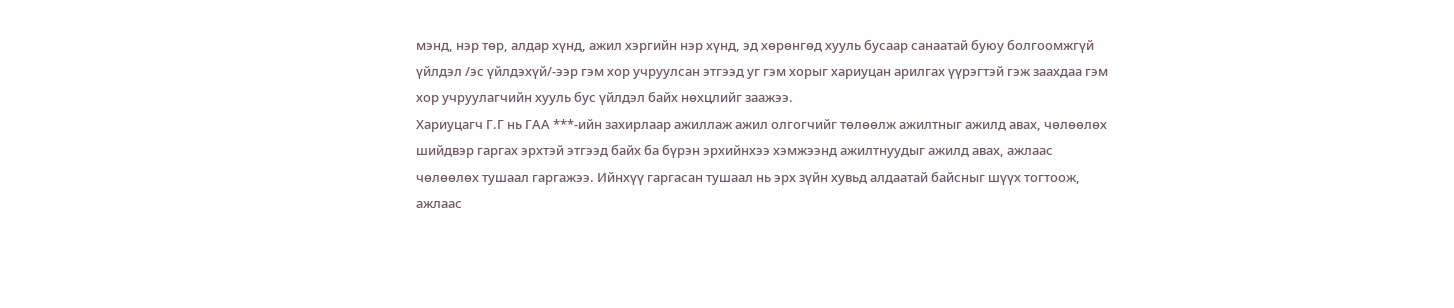мэнд, нэр төр, алдар хүнд, ажил хэргийн нэр хүнд, эд хөрөнгөд хууль бусаар санаатай буюу болгоомжгүй үйлдэл /эс үйлдэхүй/-ээр гэм хор учруулсан этгээд уг гэм хорыг хариуцан арилгах үүрэгтэй гэж заахдаа гэм хор учруулагчийн хууль бус үйлдэл байх нөхцлийг заажээ.
Хариуцагч Г.Г нь ГАА ***-ийн захирлаар ажиллаж ажил олгогчийг төлөөлж ажилтныг ажилд авах, чөлөөлөх шийдвэр гаргах эрхтэй этгээд байх ба бүрэн эрхийнхээ хэмжээнд ажилтнуудыг ажилд авах, ажлаас чөлөөлөх тушаал гаргажээ. Ийнхүү гаргасан тушаал нь эрх зүйн хувьд алдаатай байсныг шүүх тогтоож, ажлаас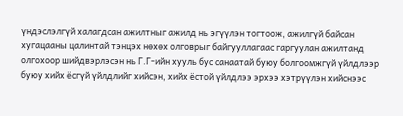үндэслэлгүй халагдсан ажилтныг ажилд нь эгүүлэн тогтоож, ажилгүй байсан хугацааны цалинтай тэнцэх нөхөх олговрыг байгууллагаас гаргуулан ажилтанд олгохоор шийдвэрлэсэн нь Г.Г-ийн хууль бус санаатай буюу болгоомжгүй үйлдлээр буюу хийх ёсгүй үйлдлийг хийсэн, хийх ёстой үйлдлээ эрхээ хэтрүүлэн хийснээс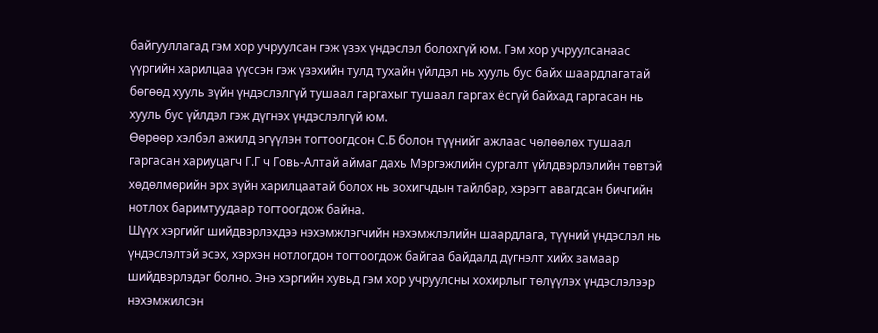байгууллагад гэм хор учруулсан гэж үзэх үндэслэл болохгүй юм. Гэм хор учруулсанаас үүргийн харилцаа үүссэн гэж үзэхийн тулд тухайн үйлдэл нь хууль бус байх шаардлагатай бөгөөд хууль зүйн үндэслэлгүй тушаал гаргахыг тушаал гаргах ёсгүй байхад гаргасан нь хууль бус үйлдэл гэж дүгнэх үндэслэлгүй юм.
Өөрөөр хэлбэл ажилд эгүүлэн тогтоогдсон С.Б болон түүнийг ажлаас чөлөөлөх тушаал гаргасан хариуцагч Г.Г ч Говь-Алтай аймаг дахь Мэргэжлийн сургалт үйлдвэрлэлийн төвтэй хөдөлмөрийн эрх зүйн харилцаатай болох нь зохигчдын тайлбар, хэрэгт авагдсан бичгийн нотлох баримтуудаар тогтоогдож байна.
Шүүх хэргийг шийдвэрлэхдээ нэхэмжлэгчийн нэхэмжлэлийн шаардлага, түүний үндэслэл нь үндэслэлтэй эсэх, хэрхэн нотлогдон тогтоогдож байгаа байдалд дүгнэлт хийх замаар шийдвэрлэдэг болно. Энэ хэргийн хувьд гэм хор учруулсны хохирлыг төлүүлэх үндэслэлээр нэхэмжилсэн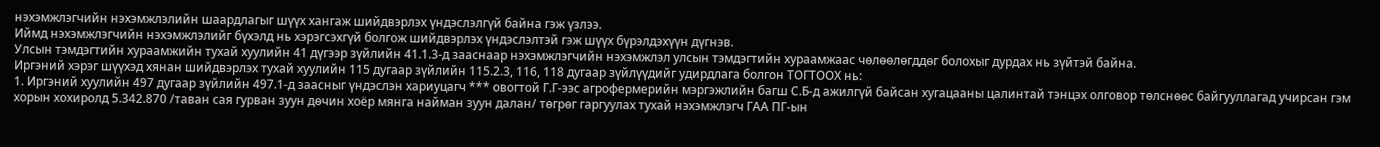нэхэмжлэгчийн нэхэмжлэлийн шаардлагыг шүүх хангаж шийдвэрлэх үндэслэлгүй байна гэж үзлээ.
Иймд нэхэмжлэгчийн нэхэмжлэлийг бүхэлд нь хэрэгсэхгүй болгож шийдвэрлэх үндэслэлтэй гэж шүүх бүрэлдэхүүн дүгнэв.
Улсын тэмдэгтийн хураамжийн тухай хуулийн 41 дүгээр зүйлийн 41.1.3-д зааснаар нэхэмжлэгчийн нэхэмжлэл улсын тэмдэгтийн хураамжаас чөлөөлөгддөг болохыг дурдах нь зүйтэй байна.
Иргэний хэрэг шүүхэд хянан шийдвэрлэх тухай хуулийн 115 дугаар зүйлийн 115.2.3, 116, 118 дугаар зүйлүүдийг удирдлага болгон ТОГТООХ нь:
1. Иргэний хуулийн 497 дугаар зүйлийн 497.1-д заасныг үндэслэн хариуцагч *** овогтой Г.Г-ээс агрофермерийн мэргэжлийн багш С.Б-д ажилгүй байсан хугацааны цалинтай тэнцэх олговор төлснөөс байгууллагад учирсан гэм хорын хохиролд 5.342.870 /таван сая гурван зуун дөчин хоёр мянга найман зуун далан/ төгрөг гаргуулах тухай нэхэмжлэгч ГАА ПГ-ын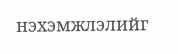нэхэмжлэлийг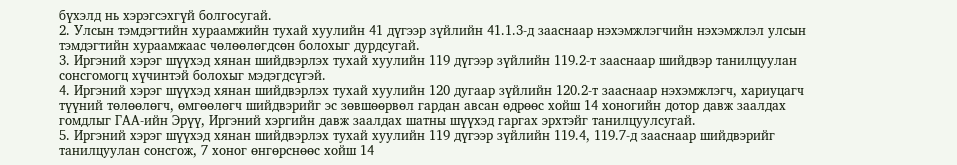бүхэлд нь хэрэгсэхгүй болгосугай.
2. Улсын тэмдэгтийн хураамжийн тухай хуулийн 41 дүгээр зүйлийн 41.1.3-д зааснаар нэхэмжлэгчийн нэхэмжлэл улсын тэмдэгтийн хураамжаас чөлөөлөгдсөн болохыг дурдсугай.
3. Иргэний хэрэг шүүхэд хянан шийдвэрлэх тухай хуулийн 119 дүгээр зүйлийн 119.2-т зааснаар шийдвэр танилцуулан сонсгомогц хүчинтэй болохыг мэдэгдсүгэй.
4. Иргэний хэрэг шүүхэд хянан шийдвэрлэх тухай хуулийн 120 дугаар зүйлийн 120.2-т зааснаар нэхэмжлэгч, хариуцагч түүний төлөөлөгч, өмгөөлөгч шийдвэрийг эс зөвшөөрвөл гардан авсан өдрөөс хойш 14 хоногийн дотор давж заалдах гомдлыг ГАА-ийн Эрүү, Иргэний хэргийн давж заалдах шатны шүүхэд гаргах эрхтэйг танилцуулсугай.
5. Иргэний хэрэг шүүхэд хянан шийдвэрлэх тухай хуулийн 119 дүгээр зүйлийн 119.4, 119.7-д зааснаар шийдвэрийг танилцуулан сонсгож, 7 хоног өнгөрснөөс хойш 14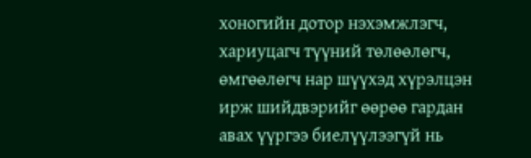хоногийн дотор нэхэмжлэгч, хариуцагч түүний төлөөлөгч, өмгөөлөгч нар шүүхэд хүрэлцэн ирж шийдвэрийг өөрөө гардан авах үүргээ биелүүлээгүй нь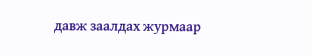давж заалдах журмаар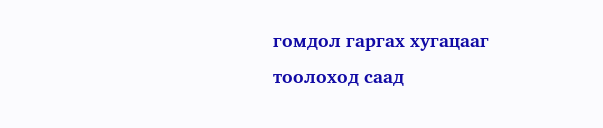гомдол гаргах хугацааг тоолоход саад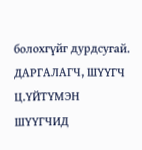болохгүйг дурдсугай.
ДАРГАЛАГЧ, ШҮҮГЧ Ц.ҮЙТҮМЭН
ШҮҮГЧИД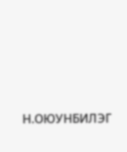Н.ОЮУНБИЛЭГ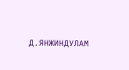Д.ЯНЖИНДУЛАМ